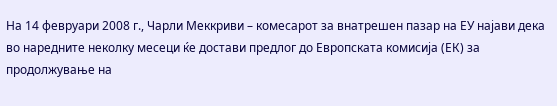На 14 февруари 2008 г., Чарли Меккриви – комесарот за внатрешен пазар на ЕУ најави дека во наредните неколку месеци ќе достави предлог до Европската комисија (ЕК) за продолжување на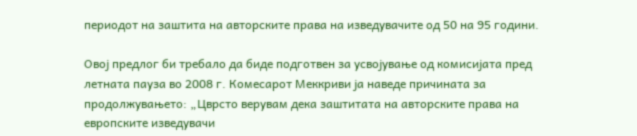периодот на заштита на авторските права на изведувачите од 50 на 95 години.

Овој предлог би требало да биде подготвен за усвојување од комисијата пред летната пауза во 2008 г. Комесарот Меккриви ја наведе причината за продолжувањето: „Цврсто верувам дека заштитата на авторските права на европските изведувачи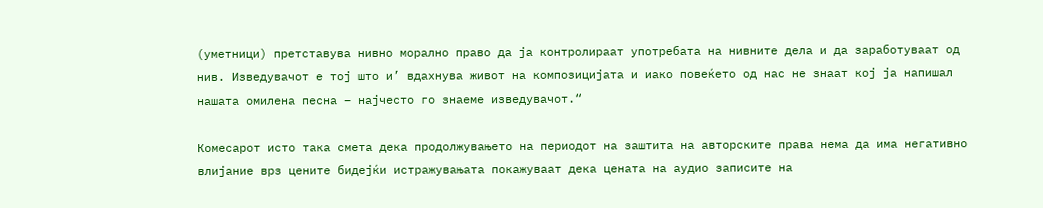(уметници) претставува нивно морално право да ја контролираат употребата на нивните дела и да заработуваат од нив. Изведувачот е тој што и’ вдахнува живот на композицијата и иако повеќето од нас не знаат кој ја напишал нашата омилена песна – најчесто го знаеме изведувачот.“

Комесарот исто така смета дека продолжувањето на периодот на заштита на авторските права нема да има негативно влијание врз цените бидејќи истражувањата покажуваат дека цената на аудио записите на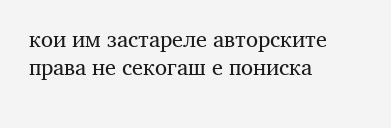кои им застареле авторските права не секогаш е пониска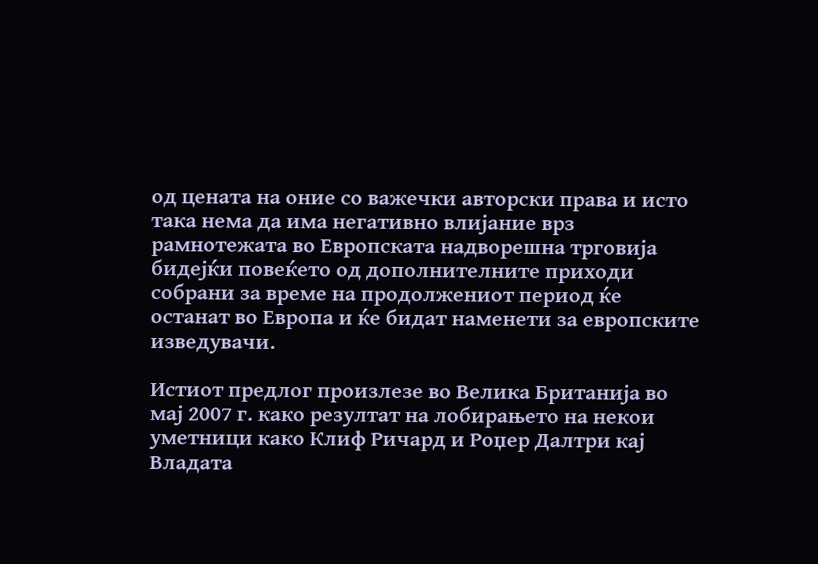од цената на оние со важечки авторски права и исто така нема да има негативно влијание врз рамнотежата во Европската надворешна трговија бидејќи повеќето од дополнителните приходи собрани за време на продолжениот период ќе останат во Европа и ќе бидат наменети за европските изведувачи.

Истиот предлог произлезе во Велика Британија во мај 2007 г. како резултат на лобирањето на некои уметници како Клиф Ричард и Роџер Далтри кај Владата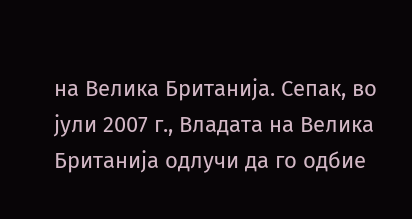на Велика Британија. Сепак, во јули 2007 г., Владата на Велика Британија одлучи да го одбие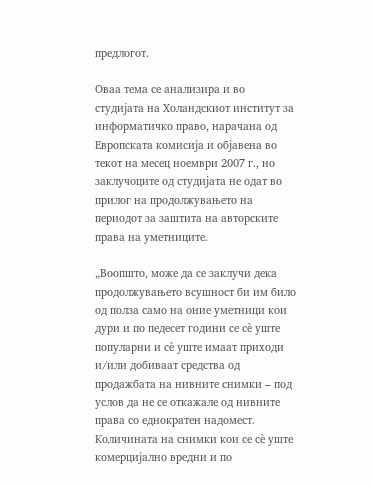предлогот.

Оваа тема се анализира и во студијата на Холандскиот институт за информатичко право, нарачана од Европската комисија и објавена во текот на месец ноември 2007 г., но заклучоците од студијата не одат во прилог на продолжувањето на периодот за заштита на авторските права на уметниците.

„Воопшто, може да се заклучи дека продолжувањето всушност би им било од полза само на оние уметници кои дури и по педесет години се сè уште популарни и сè уште имаат приходи и/или добиваат средства од продажбата на нивните снимки – под услов да не се откажале од нивните права со еднократен надомест. Количината на снимки кои се сè уште комерцијално вредни и по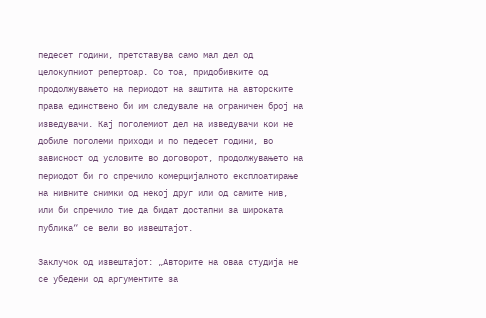педесет години, претставува само мал дел од целокупниот репертоар. Со тоа, придобивките од продолжувањето на периодот на заштита на авторските права единствено би им следувале на ограничен број на изведувачи. Кај поголемиот дел на изведувачи кои не добиле поголеми приходи и по педесет години, во зависност од условите во договорот, продолжувањето на периодот би го спречило комерцијалното експлоатирање на нивните снимки од некој друг или од самите нив, или би спречило тие да бидат достапни за широката публика“ се вели во извештајот.

Заклучок од извештајот: „Авторите на оваа студија не се убедени од аргументите за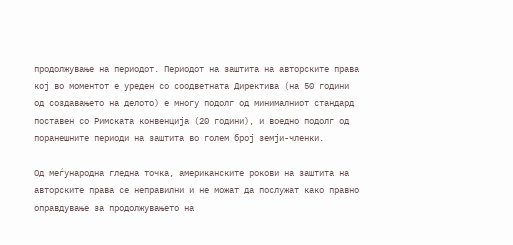продолжување на периодот. Периодот на заштита на авторските права кој во моментот е уреден со соодветната Директива (на 50 години од создавањето на делото) е многу подолг од минималниот стандард поставен со Римската конвенција (20 години), и воедно подолг од поранешните периоди на заштита во голем број земји-членки.

Од меѓународна гледна точка, американските рокови на заштита на авторските права се неправилни и не можат да послужат како правно оправдување за продолжувањето на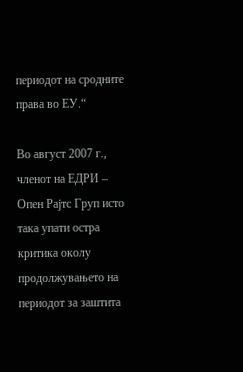периодот на сродните права во ЕУ.“

Во август 2007 г., членот на ЕДРИ – Опен Рајтс Груп исто така упати остра критика околу продолжувањето на периодот за заштита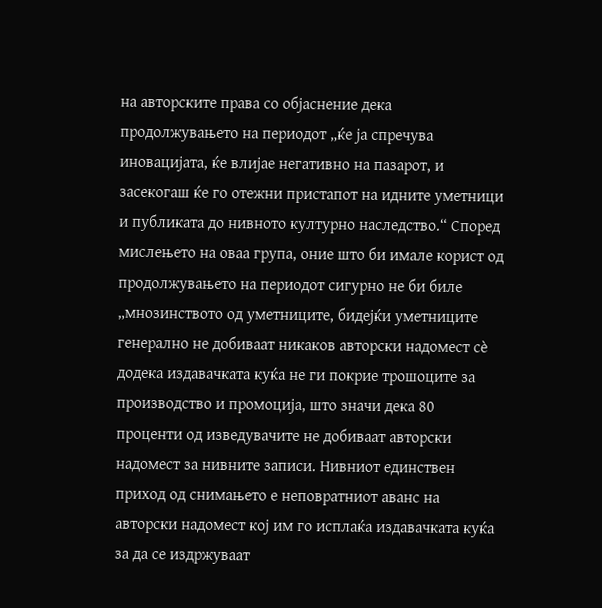на авторските права со објаснение дека продолжувањето на периодот „ќе ја спречува иновацијата, ќе влијае негативно на пазарот, и засекогаш ќе го отежни пристапот на идните уметници и публиката до нивното културно наследство.“ Според мислењето на оваа група, оние што би имале корист од продолжувањето на периодот сигурно не би биле „мнозинството од уметниците, бидејќи уметниците генерално не добиваат никаков авторски надомест сè додека издавачката куќа не ги покрие трошоците за производство и промоција, што значи дека 80 проценти од изведувачите не добиваат авторски надомест за нивните записи. Нивниот единствен приход од снимањето е неповратниот аванс на авторски надомест кој им го исплаќа издавачката куќа за да се издржуваат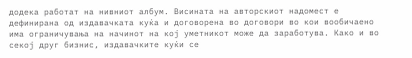додека работат на нивниот албум. Висината на авторскиот надомест е дефинирана од издавачката куќа и договорена во договори во кои вообичаено има ограничувања на начинот на кој уметникот може да заработува. Како и во секој друг бизнис, издавачките куќи се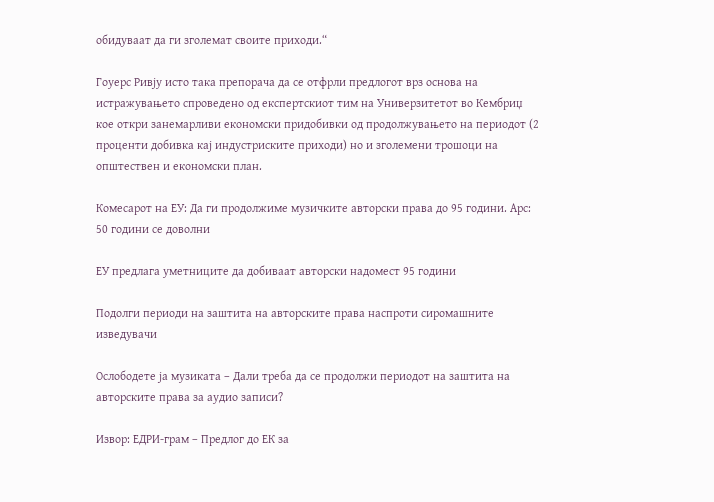обидуваат да ги зголемат своите приходи.“

Гоуерс Ривју исто така препорача да се отфрли предлогот врз основа на истражувањето спроведено од експертскиот тим на Универзитетот во Кембриџ кое откри занемарливи економски придобивки од продолжувањето на периодот (2 проценти добивка кај индустриските приходи) но и зголемени трошоци на општествен и економски план.

Комесарот на ЕУ: Да ги продолжиме музичките авторски права до 95 години. Арс: 50 години се доволни

ЕУ предлага уметниците да добиваат авторски надомест 95 години

Подолги периоди на заштита на авторските права наспроти сиромашните изведувачи

Ослободете ја музиката – Дали треба да се продолжи периодот на заштита на авторските права за аудио записи?

Извор: ЕДРИ-грам – Предлог до ЕК за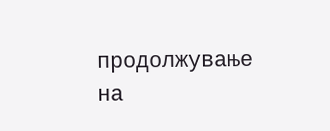продолжување на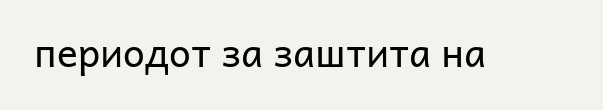периодот за заштита на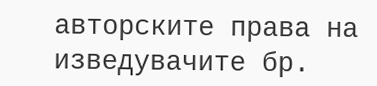авторските права на изведувачите бр.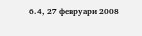6.4, 27 февруари 2008